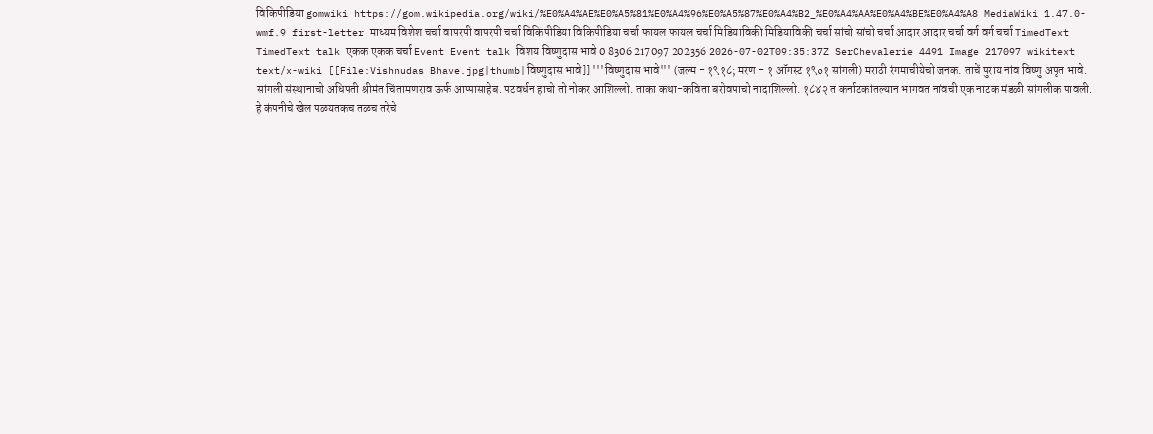विकिपीडिया gomwiki https://gom.wikipedia.org/wiki/%E0%A4%AE%E0%A5%81%E0%A4%96%E0%A5%87%E0%A4%B2_%E0%A4%AA%E0%A4%BE%E0%A4%A8 MediaWiki 1.47.0-wmf.9 first-letter माध्यम विशेश चर्चा वापरपी वापरपी चर्चा विकिपीडिया विकिपीडिया चर्चा फायल फायल चर्चा मिडियाविकी मिडियाविकी चर्चा सांचो सांचो चर्चा आदार आदार चर्चा वर्ग वर्ग चर्चा TimedText TimedText talk एकक एकक चर्चा Event Event talk विशय विष्णुदास भावे 0 8306 217097 202356 2026-07-02T09:35:37Z SerChevalerie 4491 Image 217097 wikitext text/x-wiki [[File:Vishnudas Bhave.jpg|thumb|विष्णुदास भावे]] '''विष्णुदास भावे''' (जल्म - १९१८; मरण - १ ऑगस्ट १९०१ सांगली) मराठी रंगमाचीयेचो जनक. ताचें पुराय नांव विष्णु अपृत भावे. सांगली संस्थानाचो अधिपती श्रीमंत चिंतामणराव ऊर्फ आप्पासाहेब. पटवर्धन हाचो तो नोकर आशिल्लो. ताका कथा-कविता बरोवपाचो नादाशिल्लो. १८४२ त कर्नाटकांतल्यान भागवत नांवची एक नाटक मंडळी सांगलीक पावली. हे कंपनीचे खेल पळयतकच तळच तरेचे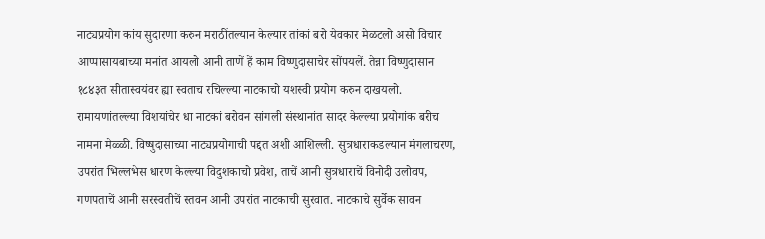नाट्यप्रयोग कांय सुदारणा करुन मराठींतल्यान केल्यार तांकां बरो येवकार मेळटलो असो विचार आप्पासायबाच्या मनांत आयलो आनी ताणें हें काम विष्णुदासाचेर सोंपयलें. तेन्ना विष्णुदासान १८४३त सीतास्वयंवर ह्या स्वताच रचिल्ल्या नाटकाचो यशस्वी प्रयोग करुन दाखयलो. रामायणांतल्ल्या विशयांचेर धा नाटकां बरोवन सांगली संस्थानांत सादर केल्ल्या प्रयोगांक बरीच नामना मेळ्ळी. विष्षुदासाच्या नाट्यप्रयोगाची पद्दत अशी आशिल्ली. सुत्रधाराकडल्यान मंगलाचरण, उपरांत भिल्लभेस धारण केल्ल्या विदुशकाचो प्रवेश, ताचें आनी सुत्रधाराचें विनोदी उलोवप, गणपताचें आनी सरस्वतीचें स्तवन आनी उपरांत नाटकाची सुरवात. नाटकाचे सुर्वेक सावन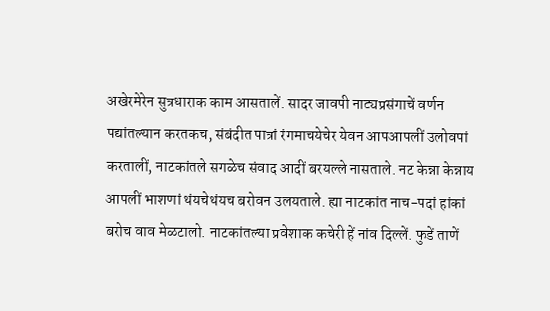अखेरमेरेन सुत्रधाराक काम आसतालें. सादर जावपी नाट्यप्रसंगाचें वर्णन पद्यांतल्यान करतकच, संबंदीत पात्रां रंगमाचयेचेर येवन आपआपलीं उलोवपां करतालीं, नाटकांतले सगळेच संवाद आदीं बरयल्ले नासताले. नट केन्ना केन्नाय आपलीं भाशणां थंयचेथंयच बरोवन उलयताले. ह्या नाटकांत नाच-पदां हांकां बरोच वाव मेळटालो. नाटकांतल्या प्रवेशाक कचेरी हें नांव दिल्लें. फुडें ताणें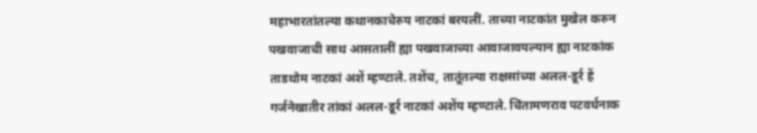महाभारतांतल्या कथानकाचेरुय नाटकां बरयलीं. ताच्या नाटकांत मुखेल करुन पखवाजाची साथ आसतालीं ह्या पखवाजाच्या आवाजावयल्यान ह्या नाटकांक ताडथोम नाटकां अशें म्हण्टाले. तशेंच, तातूंतल्या राक्षसांच्या अलल-डूर्र हें गर्जनेखातीर तांकां अलल-डूर्र नाटकां अशेंय म्हण्टाले. चिंतामणराव पटवर्धनाक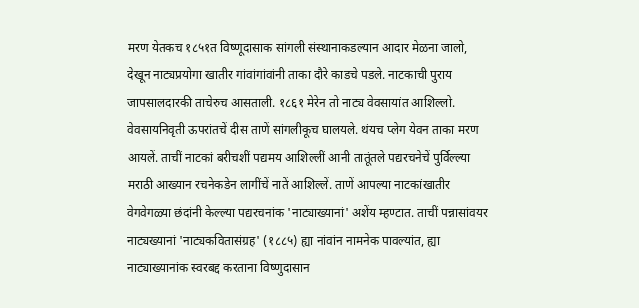मरण येतकच १८५१त विष्णूदासाक सांगली संस्थानाकडल्यान आदार मेळना जालो, देखून नाट्यप्रयोगा खातीर गांवांगांवांनी ताका दौरे काडचे पडले. नाटकाची पुराय जापसालदारकी ताचेरुच आसताली. १८६१ मेरेन तो नाट्य वेवसायांत आशिल्लो. वेवसायनिवृती ऊपरांतचें दीस ताणें सांगलीकूच घालयले. थंयच प्लेग येवन ताका मरण आयलें. ताचीं नाटकां बरीचशीं पद्यमय आशिल्लीं आनी तातूंतले पद्यरचनेचें पुर्विल्ल्या मराठी आख्यान रचनेकडेन लागींचें नातें आशिल्लें. ताणें आपल्या नाटकांखातीर वेगवेगळ्या छंदांनी केल्ल्या पद्यरचनांक 'नाट्याख्यानां' अशेंय म्हण्टात. ताचीं पन्नासांवयर नाट्यख्यानां 'नाट्यकवितासंग्रह' (१८८५) ह्या नांवांन नामनेक पावल्यांत, ह्या नाट्याख्यानांक स्वरबद्द करताना विष्णुदासान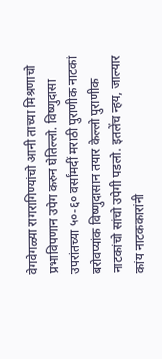वेगवेगळ्या रागरागिण्यांचो आनी ताच्या मिश्रणाचो प्रभाविपणान उपेग करुन घेतिल्लो. विष्णुदासा उपरांतच्या ५०-६० वर्सांमदीं मराठी पुराणीक नाटकां बरोवप्यांक विष्णुदासान तयार केल्लो पुराणीक नाटकांचो सांचो उपेगी पडलो. इतलेंच न्हय, जाल्यार कांय नाटककारांनी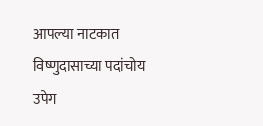आपल्या नाटकात विष्णुदासाच्या पदांचोय उपेग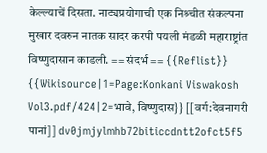केल्ल्याचें दिसता. नाट्यप्रयोगाची एक निश्र्चीत संकल्पना मुखार दवरुन नातक सादर करपी पयली मंडळी महाराष्ट्रांत विष्णुदासान काडली. == संदर्भ == {{Reflist}} {{Wikisource|1=Page:Konkani Viswakosh Vol3.pdf/424|2=भावे, विष्णुदास}} [[वर्ग:देवनागरी पानां]] dv0jmjylmhb72biticcdntt2ofct5f5